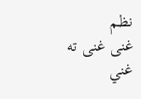نظم
غنی غنی ته
غني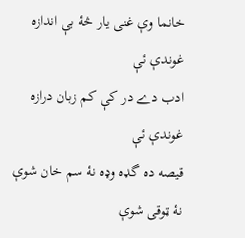خانما وې غنی يار څۀ بې اندازه غوندې ئې
ادب دے در کې کم زبان درازه غوندې ئې
قيصه ده گډه وډه نۀ سم خان شوې نۀ ټوقی شوې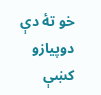خو تۀ دې دوپيازو کښې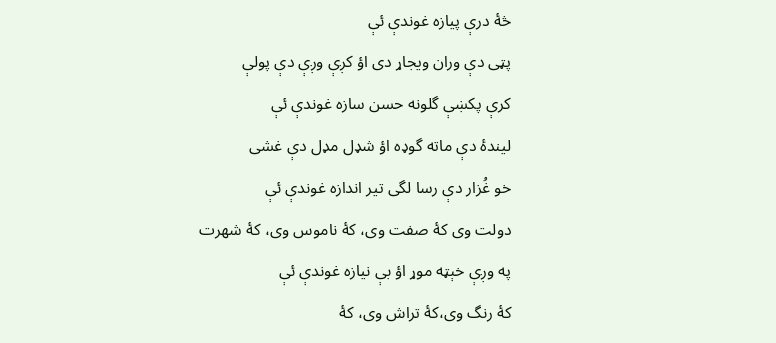څۀ درې پيازه غوندې ئې
پټی دې وران ويجاړ دی اؤ کږې وږې دې پولې
کرې پکښې گلونه حسن سازه غوندې ئې
ليندۀ دې ماته گوډه اؤ شډل مډل دې غشی
خو غُزار دې رسا لگی تير اندازه غوندې ئې
دولت وی کۀ صفت وی، کۀ ناموس وی، کۀ شهرت
په وږې خېټه موړ اؤ بې نيازه غوندې ئې
کۀ رنگ وی،کۀ تراش وی، کۀ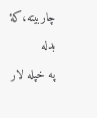چاربيته،کۀ بدله
په خپله لار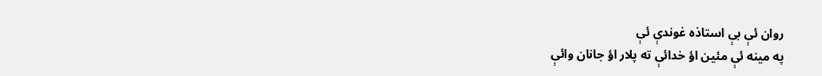روان ئې بې استاذه غوندې ئې
په مينه ئې مئين اؤ خدائې ته پلار اؤ جانان وائې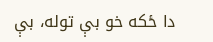دا ځکه خو بې توله، بې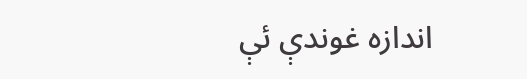اندازه غوندې ئې